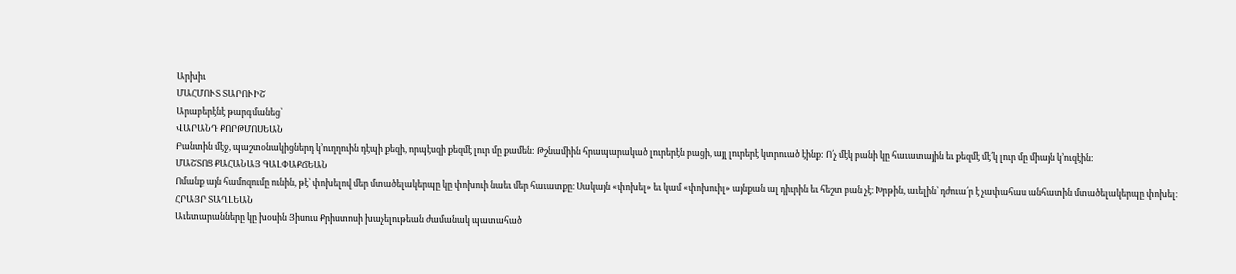Արխիւ
ՄԱՀՄՈՒՏ ՏԱՐՈՒԻՇ
Արաբերէնէ թարգմանեց՝
ՎԱՐԱՆԴ ՔՈՐԹՄՈՍԵԱՆ
Բանտին մէջ, պաշտօնակիցներդ կ՚ուղղուին դէպի քեզի, որպէսզի քեզմէ լուր մը քամեն: Թշնամիին հրապարակած լուրերէն բացի, այլ լուրերէ կտրուած էինք: Ո՛չ մէկ բանի կը հաւատային եւ քեզմէ մէ՛կ լուր մը միայն կ՚ուզէին:
ՄԱՇՏՈՑ ՔԱՀԱՆԱՅ ԳԱԼՓԱՔՃԵԱՆ
Ոմանք այն համոզումը ունին, թէ՝ փոխելով մեր մտածելակերպը կը փոխուի նաեւ մեր հաւատքը։ Սակայն «փոխել» եւ կամ «փոխուիլ» այնքան ալ դիւրին եւ հեշտ բան չէ։ Խրթին, աւելին՝ դժուա՛ր է չափահաս անհատին մտածելակերպը փոխել։
ՀՐԱՅՐ ՏԱՂԼԵԱՆ
Աւետարանները կը խօսին Յիսուս Քրիստոսի խաչելութեան ժամանակ պատահած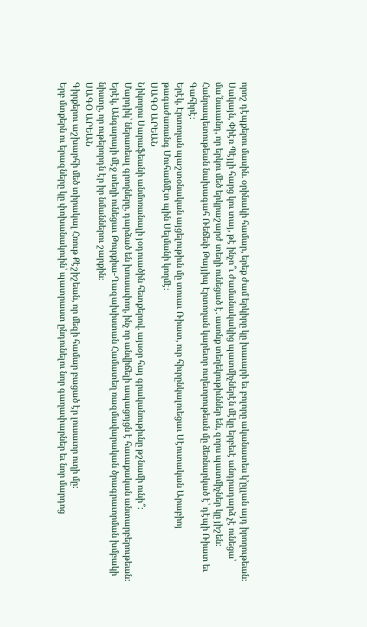որոշ դէպքերու մասին. օրինակի համար, երեք ժամ երկիրը կը խաւարի եւ բոլորը ականատես կ՚ըլլան այդ իրողութեան։ Սակայն, Փիէռ Պէյլի հարց կու տայ, թէ ինչո՞ւ ժամանակակից պատմիչներէն մէկը երբեւէ անդրադարձ չէ ունեցա՝ մա՛նաւանդ, որ երկու մեծ երկրաշարժ տեղի ունեցած է. ասոնք տեղեկութիւններ են, զորս պատմիչներ կը յիշեն:
Հանրապետութեան նախագահ Ռեճեփ Թայյիպ Էրտողան կարեւոր ուղեւորութեան մը ձեռնարկած է՝ դէպի Ռիատ եւ Գահիրէ։
Երէկ, Էրտողան պաշտօնական այցելութիւն մը տուաւ Ռիատ, ուր հիւրընկալուեցաւ Սէուտական Արաբիոյ թագաժառանգ Մուհամմէտ պին Սելմանի կողմէ։
ՍԱԳՕ ԱՐԵԱՆ
Նիկողոս Սարաֆեանի անմոռանալի յօդուածին հետքերով. այսօր հայ գրականութիւնը թշնամի ունի՞:
Մարդիկ՝ ներառեալ գրողները, դարձած են խուսափող, ինչ որ անվիճելի ապացոյցն է հաւաքական անտարբերութեան:
Երէկ, Անգարայի մէջ տեղի ունեցաւ Թուրքիա-Ղազախիստան Համատեղ ռազմավարական ծրագրաւորման խմբակի նիստը, որ ութերորդն էր իր նմաններու շարքին։
ՍԱԳՕ ԱՐԵԱՆ
Գիրքերու աշխարհի մեծ տիրակալ Հռութ Քէշիշեան, որ մեզի համար բացած էր լուսաւոր ուղի մը:
Երբ մտքերն ու երազները կը փոխանակուին՝ պատրաստ ընդունելու նոր գաղափարներ եւ նոր մարդոց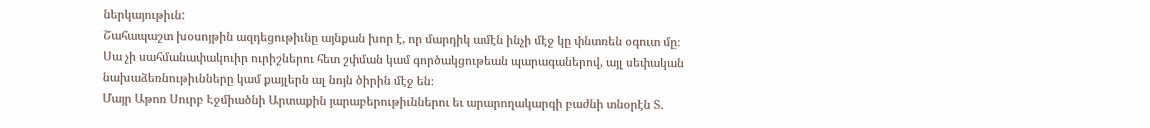ներկայութիւն:
Շահապաշտ խօսոյթին ազդեցութիւնը այնքան խոր է, որ մարդիկ ամէն ինչի մէջ կը փնտռեն օգուտ մը։ Սա չի սահմանափակուիր ուրիշներու հետ շփման կամ գործակցութեան պարագաներով, այլ սեփական նախաձեռնութիւնները կամ քայլերն ալ նոյն ծիրին մէջ են։
Մայր Աթոռ Սուրբ Էջմիածնի Արտաքին յարաբերութիւններու եւ արարողակարգի բաժնի տնօրէն Տ.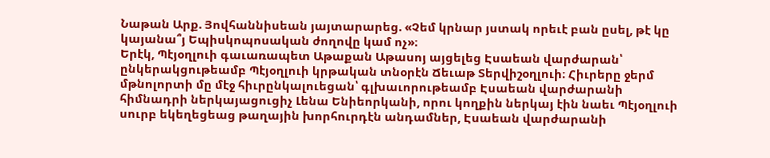Նաթան Արք. Յովհաննիսեան յայտարարեց. «Չեմ կրնար յստակ որեւէ բան ըսել, թէ կը կայանա՞յ Եպիսկոպոսական ժողովը կամ ոչ»։
Երէկ, Պէյօղլուի գաւառապետ Աթաքան Աթասոյ այցելեց Էսաեան վարժարան՝ ընկերակցութեամբ Պէյօղլուի կրթական տնօրէն Ճեւաթ Տերվիշօղլուի։ Հիւրերը ջերմ մթնոլորտի մը մէջ հիւրընկալուեցան՝ գլխաւորութեամբ Էսաեան վարժարանի հիմնադրի ներկայացուցիչ Լենա Ենիեորկանի, որու կողքին ներկայ էին նաեւ Պէյօղլուի սուրբ եկեղեցեաց թաղային խորհուրդէն անդամներ, Էսաեան վարժարանի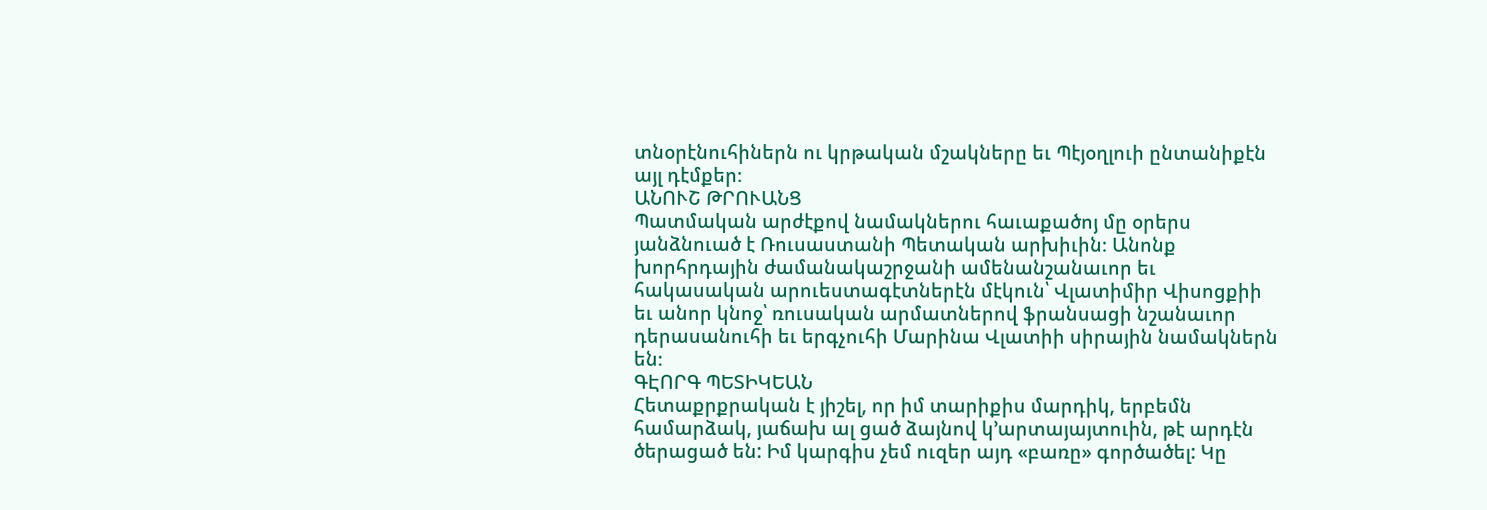տնօրէնուհիներն ու կրթական մշակները եւ Պէյօղլուի ընտանիքէն այլ դէմքեր։
ԱՆՈՒՇ ԹՐՈՒԱՆՑ
Պատմական արժէքով նամակներու հաւաքածոյ մը օրերս յանձնուած է Ռուսաստանի Պետական արխիւին։ Անոնք խորհրդային ժամանակաշրջանի ամենանշանաւոր եւ հակասական արուեստագէտներէն մէկուն՝ Վլատիմիր Վիսոցքիի եւ անոր կնոջ՝ ռուսական արմատներով ֆրանսացի նշանաւոր դերասանուհի եւ երգչուհի Մարինա Վլատիի սիրային նամակներն են։
ԳԷՈՐԳ ՊԵՏԻԿԵԱՆ
Հետաքրքրական է յիշել, որ իմ տարիքիս մարդիկ, երբեմն համարձակ, յաճախ ալ ցած ձայնով կ՚արտայայտուին, թէ արդէն ծերացած են: Իմ կարգիս չեմ ուզեր այդ «բառը» գործածել: Կը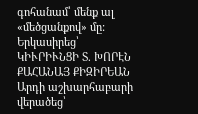գոհանամ՝ մենք ալ «մեծցանքով» մը:
Երկասիրեց՝ ԿԻՒՐԻՒՆՑԻ Տ. ԽՈՐԷՆ
ՔԱՀԱՆԱՅ ՔԻԶԻՐԵԱՆ
Արդի աշխարհաբարի վերածեց՝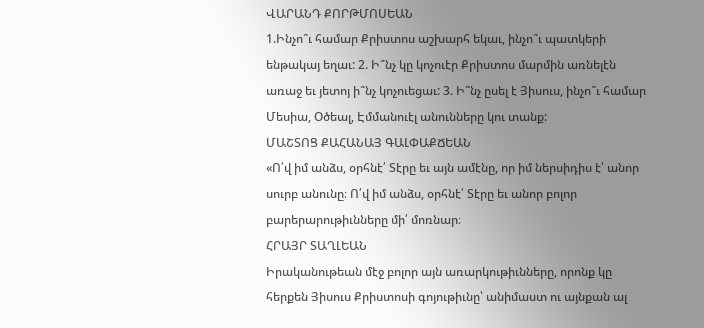ՎԱՐԱՆԴ ՔՈՐԹՄՈՍԵԱՆ
1.Ինչո՞ւ համար Քրիստոս աշխարհ եկաւ, ինչո՞ւ պատկերի ենթակայ եղաւ: 2. Ի՞նչ կը կոչուէր Քրիստոս մարմին առնելէն առաջ եւ յետոյ ի՞նչ կոչուեցաւ: 3. Ի՞նչ ըսել է Յիսուս, ինչո՞ւ համար Մեսիա, Օծեալ, Էմմանուէլ անունները կու տանք:
ՄԱՇՏՈՑ ՔԱՀԱՆԱՅ ԳԱԼՓԱՔՃԵԱՆ
«Ո՛վ իմ անձս, օրհնէ՛ Տէրը եւ այն ամէնը, որ իմ ներսիդիս է՝ անոր սուրբ անունը։ Ո՛վ իմ անձս, օրհնէ՛ Տէրը եւ անոր բոլոր բարերարութիւնները մի՛ մոռնար։
ՀՐԱՅՐ ՏԱՂԼԵԱՆ
Իրականութեան մէջ բոլոր այն առարկութիւնները, որոնք կը հերքեն Յիսուս Քրիստոսի գոյութիւնը՝ անիմաստ ու այնքան ալ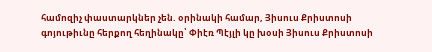համոզիչ փաստարկներ չեն. օրինակի համար, Յիսուս Քրիստոսի գոյութիւնը հերքող հեղինակը՝ Փիէռ Պէյլի կը խօսի Յիսուս Քրիստոսի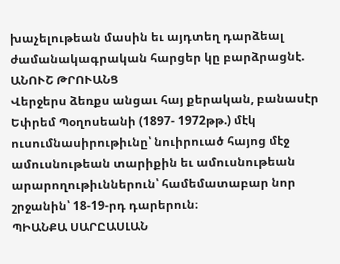խաչելութեան մասին եւ այդտեղ դարձեալ ժամանակագրական հարցեր կը բարձրացնէ.
ԱՆՈՒՇ ԹՐՈՒԱՆՑ
Վերջերս ձեռքս անցաւ հայ քերական, բանասէր Եփրեմ Պօղոսեանի (1897- 1972թթ.) մէկ ուսումնասիրութիւնը՝ նուիրուած հայոց մէջ ամուսնութեան տարիքին եւ ամուսնութեան արարողութիւններուն՝ համեմատաբար նոր շրջանին՝ 18-19-րդ դարերուն։
ՊԻԱՆՔԱ ՍԱՐԸԱՍԼԱՆ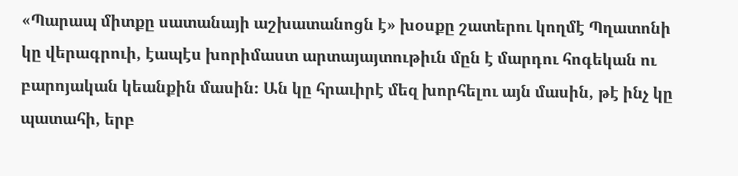«Պարապ միտքը սատանայի աշխատանոցն է» խօսքը շատերու կողմէ Պղատոնի կը վերագրուի, էապէս խորիմաստ արտայայտութիւն մըն է մարդու հոգեկան ու բարոյական կեանքին մասին։ Ան կը հրաւիրէ մեզ խորհելու այն մասին, թէ ինչ կը պատահի, երբ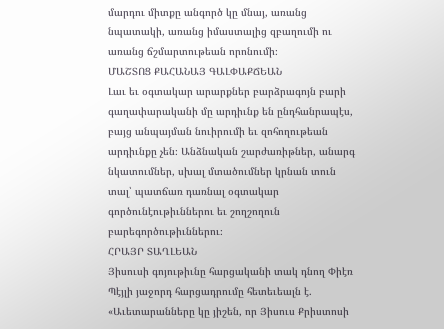մարդու միտքը անգործ կը մնայ, առանց նպատակի, առանց իմաստալից զբաղումի ու առանց ճշմարտութեան որոնումի։
ՄԱՇՏՈՑ ՔԱՀԱՆԱՅ ԳԱԼՓԱՔՃԵԱՆ
Լաւ եւ օգտակար արարքներ բարձրագոյն բարի գաղափարականի մը արդիւնք են ընդհանրապէս, բայց անպայման նուիրումի եւ զոհողութեան արդիւնքը չեն։ Անձնական շարժառիթներ, անարգ նկատումներ, սխալ մտածումներ կրնան տուն տալ՝ պատճառ դառնալ օգտակար գործունէութիւններու եւ շողշողուն բարեգործութիւններու։
ՀՐԱՅՐ ՏԱՂԼԵԱՆ
Յիսուսի գոյութիւնը հարցականի տակ դնող Փիէռ Պէյլի յաջորդ հարցադրումը հետեւեալն է. «Աւետարանները կը յիշեն, որ Յիսուս Քրիստոսի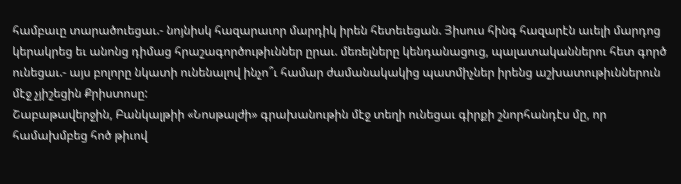համբաւը տարածուեցաւ.- նոյնիսկ հազարաւոր մարդիկ իրեն հետեւեցան. Յիսուս հինգ հազարէն աւելի մարդոց կերակրեց եւ անոնց դիմաց հրաշագործութիւններ ըրաւ. մեռելները կենդանացուց, պալատականներու հետ գործ ունեցաւ.- այս բոլորը նկատի ունենալով ինչո՞ւ համար ժամանակակից պատմիչներ իրենց աշխատութիւններուն մէջ չյիշեցին Քրիստոսը:
Շաբաթավերջին, Բանկալթիի «Նոսթալժի» գրախանութին մէջ տեղի ունեցաւ գիրքի շնորհանդէս մը, որ համախմբեց հոծ թիւով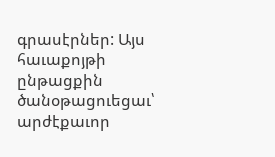գրասէրներ: Այս հաւաքոյթի ընթացքին ծանօթացուեցաւ՝ արժէքաւոր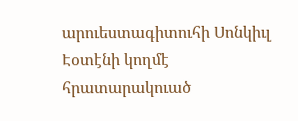արուեստագիտուհի Սոնկիւլ Էօտէնի կողմէ հրատարակուած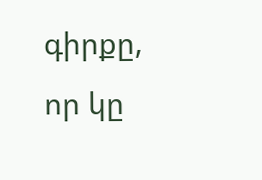գիրքը, որ կը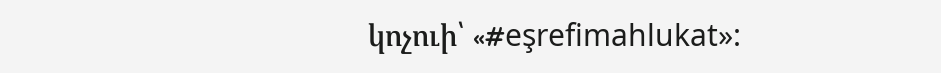կոչուի՝ «#eşrefimahlukat»: